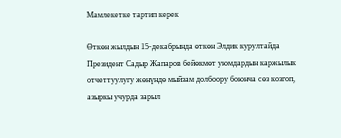Мамлекетке тартип керек

Өткөн жылдын 15-декабрында өткөн Элдик курултайда Президент Садыр Жапаров бейөкмөт уюмдардын каржылык отчеттуулугу жөнүндө мыйзам долбоору боюнча сөз козгоп, азыркы учурда зарыл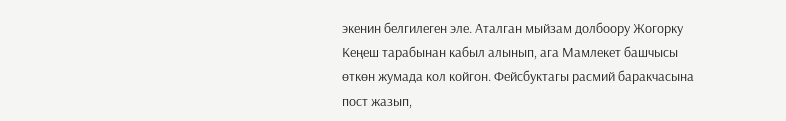экенин белгилеген эле. Аталган мыйзам долбоору Жогорку Кеңеш тарабынан кабыл алынып, ага Мамлекет башчысы өткөн жумада кол койгон. Фейсбуктагы расмий баракчасына пост жазып,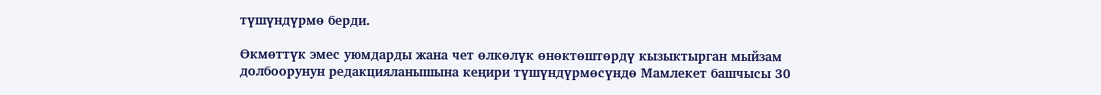түшүндүрмө берди.

Өкмөттүк эмес уюмдарды жана чет өлкөлүк өнөктөштөрдү кызыктырган мыйзам долбоорунун редакцияланышына кеңири түшүндүрмөсүндө Мамлекет башчысы 30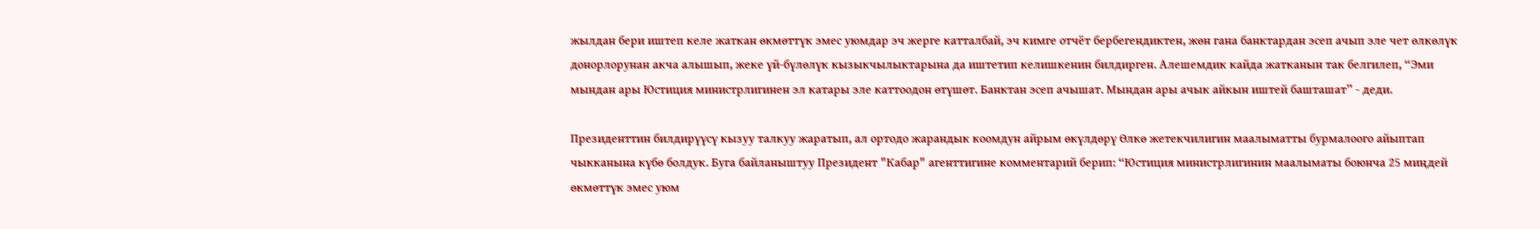жылдан бери иштеп келе жаткан өкмөттүк эмес уюмдар эч жерге катталбай, эч кимге отчёт бербегендиктен, жөн гана банктардан эсеп ачып эле чет өлкөлүк донорлорунан акча алышып, жеке үй-бүлөлүк кызыкчылыктарына да иштетип келишкенин билдирген. Алешемдик кайда жатканын так белгилеп, “Эми мындан ары Юстиция министрлигинен эл катары эле каттоодон өтүшөт. Банктан эсеп ачышат. Мындан ары ачык айкын иштей башташат” - деди.

Президенттин билдирүүсү кызуу талкуу жаратып, ал ортодо жарандык коомдун айрым өкүлдөрү Өлкө жетекчилигин маалыматты бурмалоого айыптап чыкканына күбө болдук. Буга байланыштуу Президент "Кабар" агенттигине комментарий берип: “Юстиция министрлигинин маалыматы боюнча 25 миңдей өкмөттүк эмес уюм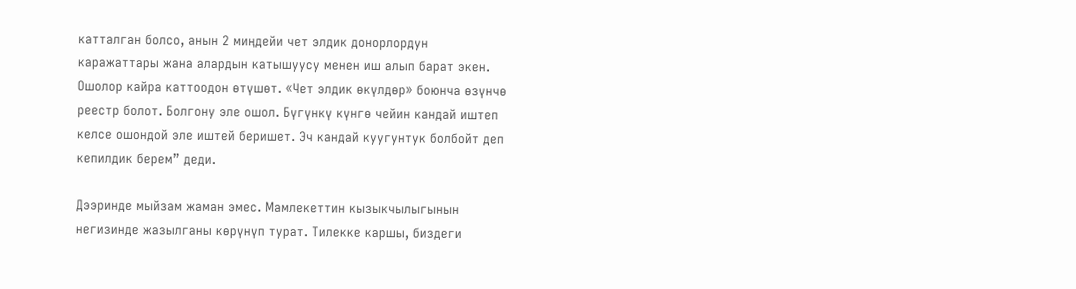катталган болсо, анын 2 миңдейи чет элдик донорлордун каражаттары жана алардын катышуусу менен иш алып барат экен. Ошолор кайра каттоодон өтүшөт. «Чет элдик өкүлдөр» боюнча өзүнчө реестр болот. Болгону эле ошол. Бүгүнкү күнгө чейин кандай иштеп келсе ошондой эле иштей беришет. Эч кандай куугунтук болбойт деп кепилдик берем” деди.

Дээринде мыйзам жаман эмес. Мамлекеттин кызыкчылыгынын негизинде жазылганы көрүнүп турат. Тилекке каршы, биздеги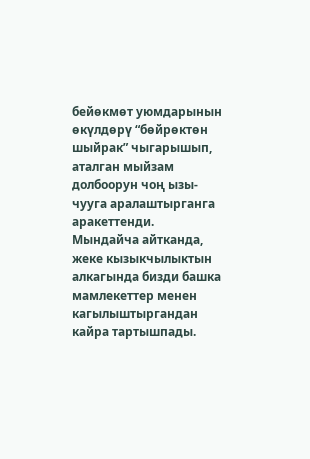бейөкмөт уюмдарынын өкүлдөрү “бөйрөктөн шыйрак” чыгарышып, аталган мыйзам долбоорун чоң ызы-чууга аралаштырганга аракеттенди. Мындайча айтканда, жеке кызыкчылыктын алкагында бизди башка мамлекеттер менен кагылыштыргандан кайра тартышпады.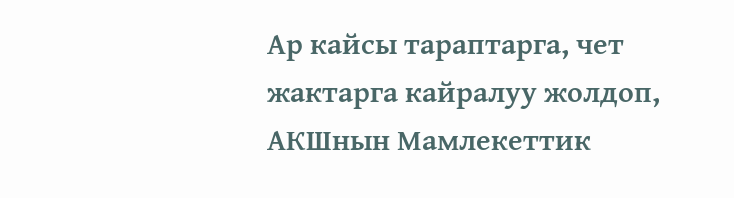Ар кайсы тараптарга, чет жактарга кайралуу жолдоп, АКШнын Мамлекеттик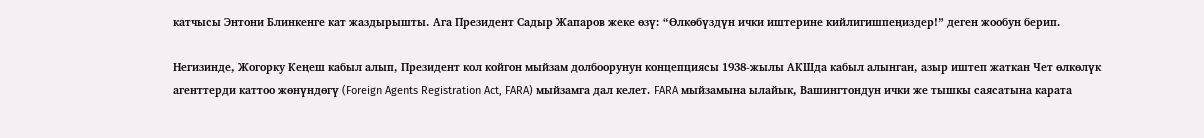катчысы Энтони Блинкенге кат жаздырышты. Ага Президент Садыр Жапаров жеке өзү: “Өлкөбүздүн ички иштерине кийлигишпеңиздер!” деген жообун берип.

Негизинде, Жогорку Кеңеш кабыл алып, Президент кол койгон мыйзам долбоорунун концепциясы 1938-жылы АКШда кабыл алынган, азыр иштеп жаткан Чет өлкөлүк агенттерди каттоо жөнүндөгү (Foreign Agents Registration Act, FARA) мыйзамга дал келет. FARA мыйзамына ылайык, Вашингтондун ички же тышкы саясатына карата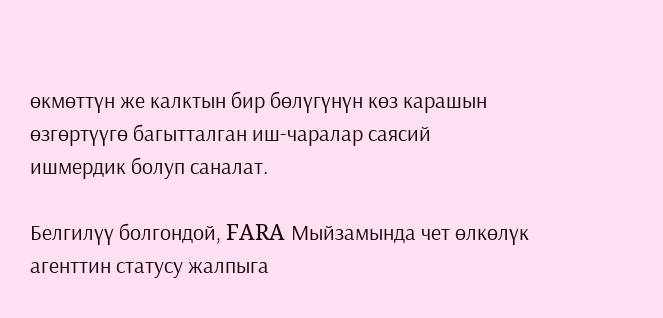өкмөттүн же калктын бир бөлүгүнүн көз карашын өзгөртүүгө багытталган иш-чаралар саясий ишмердик болуп саналат.

Белгилүү болгондой, FARA Мыйзамында чет өлкөлүк агенттин статусу жалпыга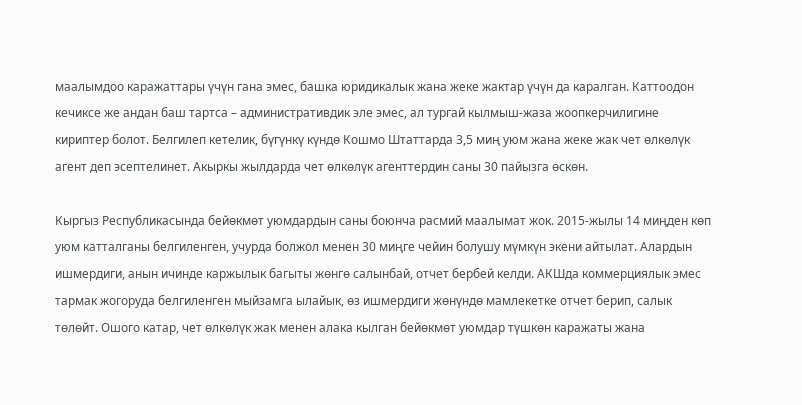маалымдоо каражаттары үчүн гана эмес, башка юридикалык жана жеке жактар үчүн да каралган. Каттоодон кечиксе же андан баш тартса – административдик эле эмес, ал тургай кылмыш-жаза жоопкерчилигине кириптер болот. Белгилеп кетелик, бүгүнкү күндө Кошмо Штаттарда 3,5 миң уюм жана жеке жак чет өлкөлүк агент деп эсептелинет. Акыркы жылдарда чет өлкөлүк агенттердин саны 30 пайызга өскөн.

Кыргыз Республикасында бейөкмөт уюмдардын саны боюнча расмий маалымат жок. 2015-жылы 14 миңден көп уюм катталганы белгиленген, учурда болжол менен 30 миңге чейин болушу мүмкүн экени айтылат. Алардын ишмердиги, анын ичинде каржылык багыты жөнгө салынбай, отчет бербей келди. АКШда коммерциялык эмес тармак жогоруда белгиленген мыйзамга ылайык, өз ишмердиги жөнүндө мамлекетке отчет берип, салык төлөйт. Ошого катар, чет өлкөлүк жак менен алака кылган бейөкмөт уюмдар түшкөн каражаты жана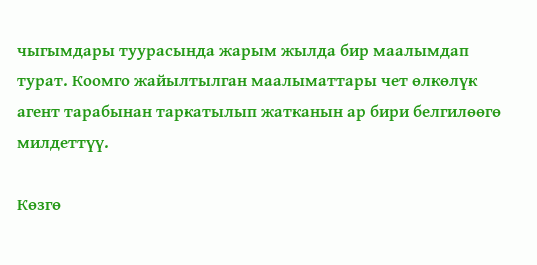чыгымдары туурасында жарым жылда бир маалымдап турат. Коомго жайылтылган маалыматтары чет өлкөлүк агент тарабынан таркатылып жатканын ар бири белгилөөгө милдеттүү.

Көзгө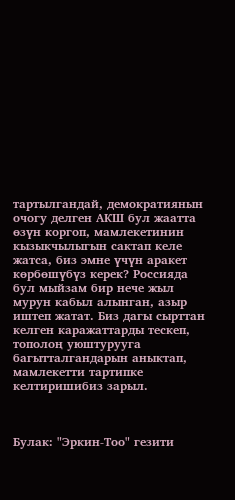тартылгандай, демократиянын очогу делген АКШ бул жаатта өзүн коргоп, мамлекетинин кызыкчылыгын сактап келе жатса, биз эмне үчүн аракет көрбөшүбүз керек? Россияда бул мыйзам бир нече жыл мурун кабыл алынган, азыр иштеп жатат. Биз дагы сырттан келген каражаттарды тескеп, тополоң уюштурууга багытталгандарын аныктап, мамлекетти тартипке келтиришибиз зарыл.



Булак: "Эркин-Тоо" гезити